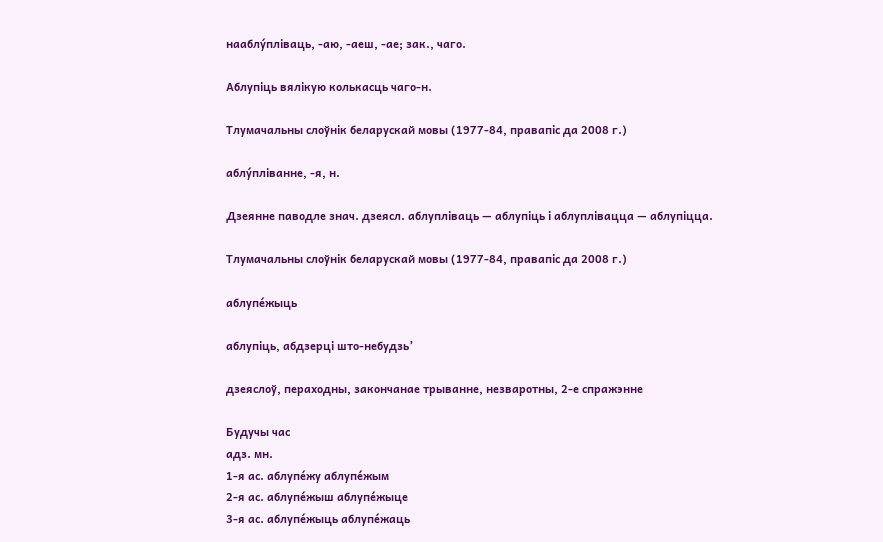нааблу́пліваць, ‑аю, ‑аеш, ‑ае; зак., чаго.

Аблупіць вялікую колькасць чаго‑н.

Тлумачальны слоўнік беларускай мовы (1977-84, правапіс да 2008 г.)

аблу́пліванне, ‑я, н.

Дзеянне паводле знач. дзеясл. аблупліваць — аблупіць і аблуплівацца — аблупіцца.

Тлумачальны слоўнік беларускай мовы (1977-84, правапіс да 2008 г.)

аблупе́жыць

аблупіць, абдзерці што-небудзь’

дзеяслоў, пераходны, закончанае трыванне, незваротны, 2-е спражэнне

Будучы час
адз. мн.
1-я ас. аблупе́жу аблупе́жым
2-я ас. аблупе́жыш аблупе́жыце
3-я ас. аблупе́жыць аблупе́жаць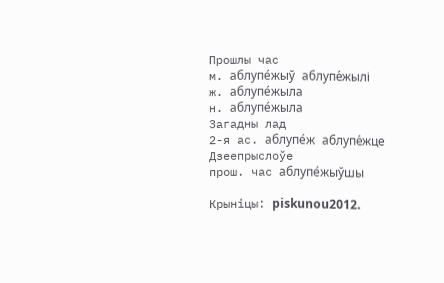Прошлы час
м. аблупе́жыў аблупе́жылі
ж. аблупе́жыла
н. аблупе́жыла
Загадны лад
2-я ас. аблупе́ж аблупе́жце
Дзеепрыслоўе
прош. час аблупе́жыўшы

Крыніцы: piskunou2012.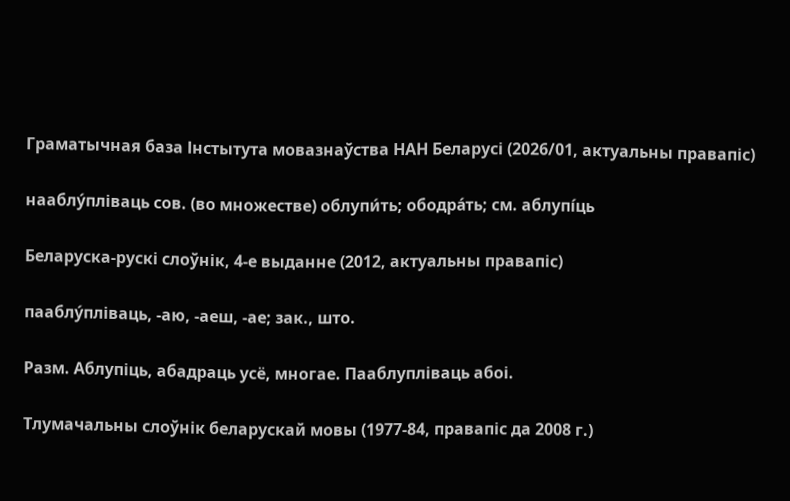Граматычная база Інстытута мовазнаўства НАН Беларусі (2026/01, актуальны правапіс)

нааблу́пліваць сов. (во множестве) облупи́ть; ободра́ть; см. аблупі́ць

Беларуска-рускі слоўнік, 4-е выданне (2012, актуальны правапіс)

пааблу́пліваць, ‑аю, ‑аеш, ‑ае; зак., што.

Разм. Аблупіць, абадраць усё, многае. Пааблупліваць абоі.

Тлумачальны слоўнік беларускай мовы (1977-84, правапіс да 2008 г.)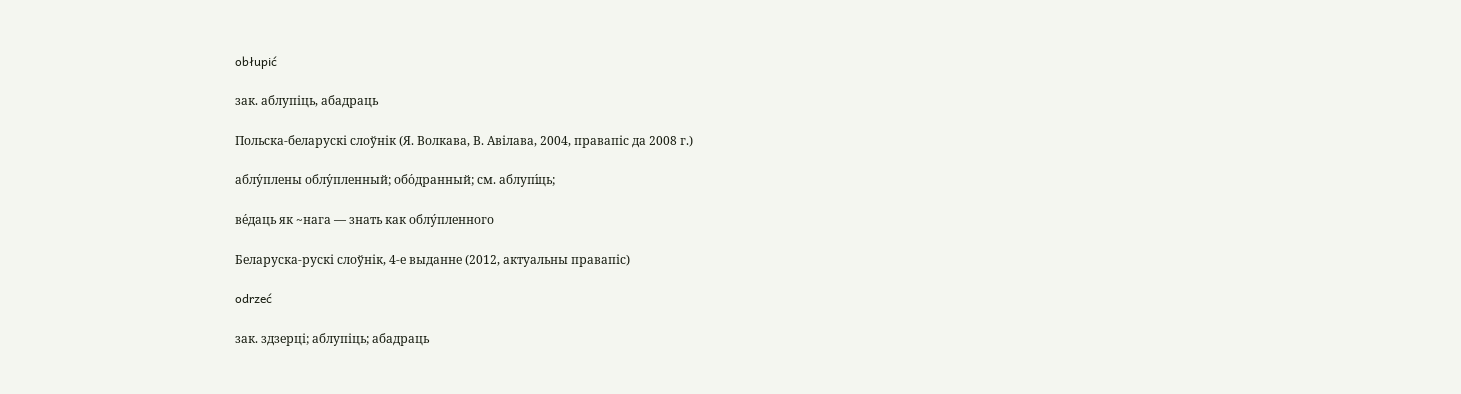obłupić

зак. аблупіць, абадраць

Польска-беларускі слоўнік (Я. Волкава, В. Авілава, 2004, правапіс да 2008 г.)

аблу́плены облу́пленный; обо́дранный; см. аблупі́ць;

ве́даць як ~нага — знать как облу́пленного

Беларуска-рускі слоўнік, 4-е выданне (2012, актуальны правапіс)

odrzeć

зак. здзерці; аблупіць; абадраць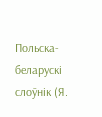Польска-беларускі слоўнік (Я.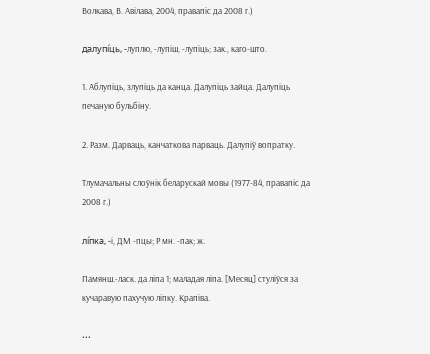Волкава, В. Авілава, 2004, правапіс да 2008 г.)

далупі́ць, ‑луплю, ‑лупіш, ‑лупіць; зак., каго-што.

1. Аблупіць, злупіць да канца. Далупіць зайца. Далупіць печаную бульбіну.

2. Разм. Дарваць, канчаткова парваць. Далупіў вопратку.

Тлумачальны слоўнік беларускай мовы (1977-84, правапіс да 2008 г.)

лі́пка, ‑і, ДМ ‑пцы; Р мн. ‑пак; ж.

Памянш.-ласк. да ліпа 1; маладая ліпа. [Месяц] стуліўся за кучаравую пахучую ліпку. Крапіва.

•••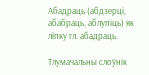Абадраць (абдзерці, абабраць, аблупіць) як ліпку гл. абадраць.

Тлумачальны слоўнік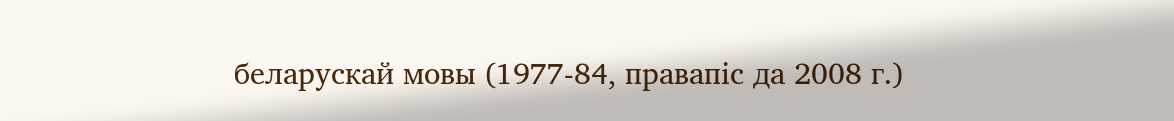беларускай мовы (1977-84, правапіс да 2008 г.)